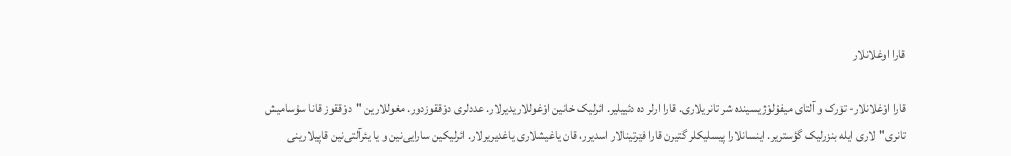قارا اوغلانلار

قارا اوْغلانلار- تۆرک و آلتای میفوْلوْژیسینده شر تانریلاری. قارا ارلر ده دئيیلیر. ائرلیک خانین اوْغوللاریدیرلار. عددلری دوْققوزدور. مغوللارین "دوْققوز قانا سۇسامیش تانری"لاری ایله بنزرلیک گؤستریر. اینسانلارا پیسلیکلر گتیرن قارا فێرتینالار اسدیرر، قان ياغیشلاری ياغدیریرلار. ائرلیکین سارايی‌نین و يا يئرآلتی‌نین قاپیلارینی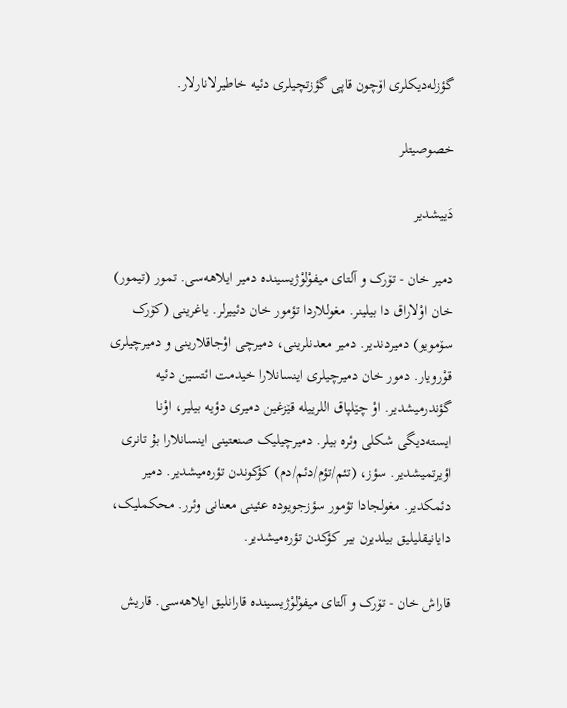گؤزله‌دیکلری اۆچون قاپی گؤزتچیلری دئيه خاطیرلانارلار.

خصوصيتلر

دَییشدیر

دمیر خان - تۆرک و آلتای میفوْلوْژیسینده دمیر ایلاهه‌سی. تمور (تیمور) خان اوْلاراق دا بیلینر. مغوللاردا تؤمور خان دئيیرلر. ياغرینی (کۆرک سۆمويو) دمیردندیر. دمیر معدنلرینی، دمیرچی اوْجاقلارینی و دمیرچیلری قوْرويار. دمور خان دمیرچیلری اینسانلارا خیدمت ائتسین دئيه گؤندرمیشدیر. اوْ چێلپاق اللریيله قێزغین دمیری دؤیه بیلیر، اوْنا ایسته‌دیگی شکلی وئره بیلر. دمیرچیلیک صنعتینی اینسانلارا بۇ تانری اؤيرتمیشدیر. سؤز، (تئم/تؤم/دئم/دم) کؤکوندن تؤره‌میشدیر. دمیر دئمکدیر. مغولجادا تؤمور سؤزجويوده عئینی معنانی وئرر. محکملیک، دايانیقلیلیق بیلدیرن بیر کؤکدن تؤره‌میشدیر.

قاراش خان - تۆرک و آلتای میفوْلوْژیسینده قارانلیق ایلاهه‌سی. قاریش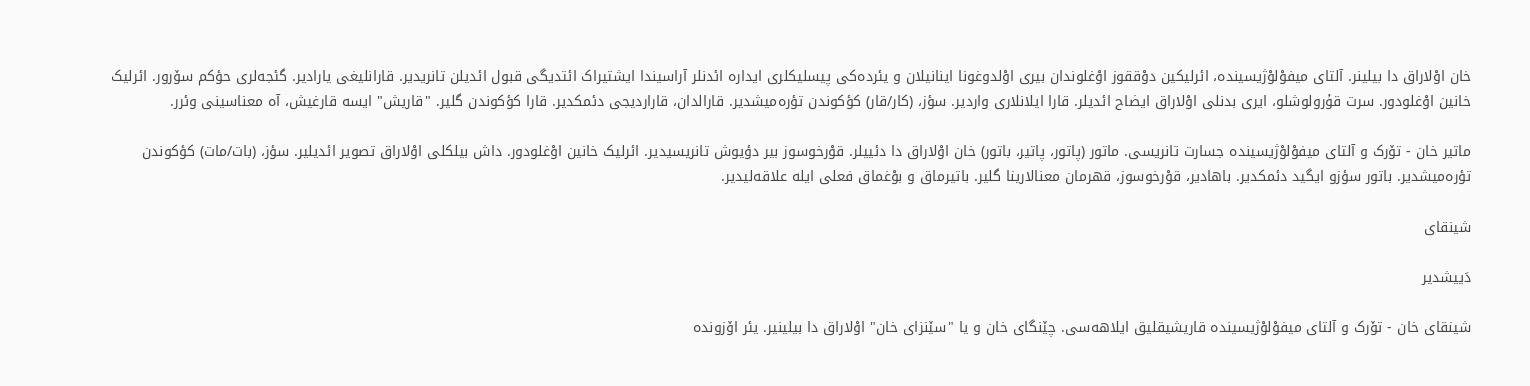خان اوْلاراق دا بیلینر. آلتای میفوْلوْژیسینده، ائرلیکین دوْققوز اوْغلوندان بیری اوْلدوغونا اینانیلان و يئرده‌کی پیسلیکلری ایداره ائدنلر آراسیندا ایشتیراک ائتدیگی قبول ائدیلن تانریدیر. قارانلیغی يارادیر. گئجه‌لری حؤکم سۆرور. ائرلیک خانین اوْغلودور. سرت قۇرولوشلو، ایری بدنلی اوْلاراق ایضاح ائدیلر. قارا ایلانلاری واردیر. سؤز، (کار/قار) کؤکوندن تؤره‌میشدیر. قارالدان، قاراردیجی دئمکدیر. قارا کؤکوندن گلیر. "قاریش" ایسه قارغیش، آه معناسینی وئرر.

ماتیر خان - تۆرک و آلتای میفوْلوْژیسینده جسارت تانریسی. ماتور (پاتور، پاتیر، باتور) خان اوْلاراق دا دئيیلر. قوْرخوسوز بیر دؤيوش تانریسیدیر. ائرلیک خانین اوْغلودور. داش بیلکلی اوْلاراق تصویر ائدیلیر. سؤز، (بات/مات) کؤکوندن تؤره‌میشدیر. باتور سؤزو ایگید دئمکدیر. باهادیر، قوْرخوسوز، قهرمان معنالارینا گلیر. باتیرماق و بوْغماق فعلی ایله علاقه‌‌لیدیر.

شینقای

دَییشدیر

شینقای خان - تۆرک و آلتای میفوْلوْژیسینده قاریشیقلیق ایلاهه‌سی. چێنگای خان و يا "سێنزای خان" اوْلاراق دا بیلینیر. يئر اۆزونده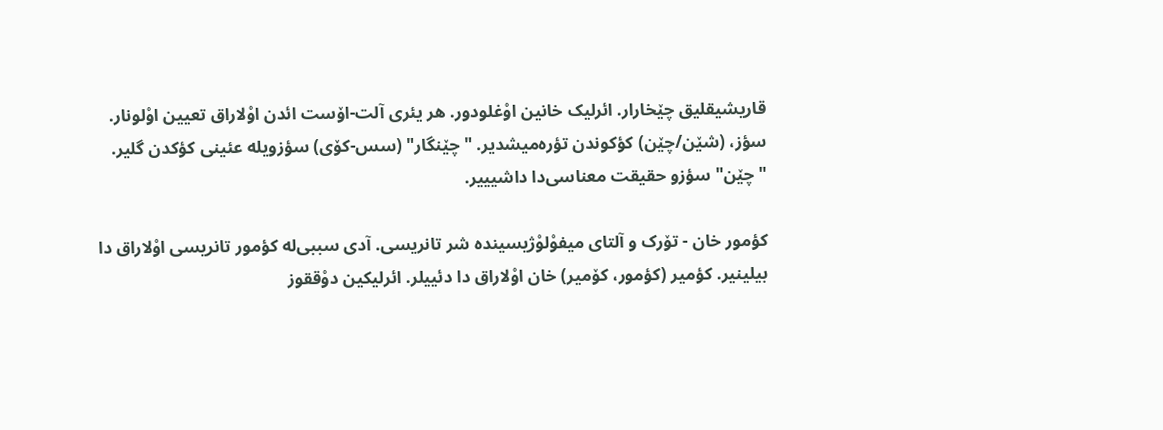قاریشیقلیق چێخارار. ائرلیک خانین اوْغلودور. هر يئری آلت-اۆست ائدن اوْلاراق تعیین اوْلونار. سؤز، (شێن/چێن) کؤکوندن تؤره‌میشدیر. "چێنگار" (سس-کۆی) سؤزويله عئینی کؤکدن گلیر. "چێن" سؤزو حقیقت معناسی‌دا داشیيیر.

کؤمور خان - تۆرک و آلتای میفوْلوْژیسینده شر تانریسی. آدی سببی‌له کؤمور تانریسی اوْلاراق دا بیلینیر. کؤمیر (کؤمور، کۆمیر) خان اوْلاراق دا دئيیلر. ائرلیکین دوْققوز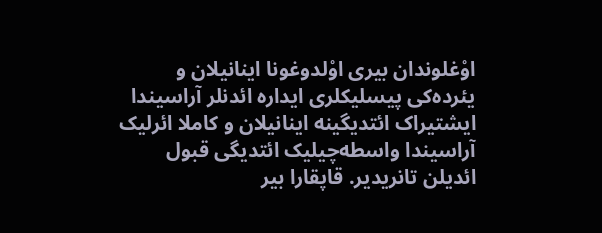اوْغلوندان بیری اوْلدوغونا اینانیلان و يئرده‌کی پیسلیکلری ایداره ائدنلر آراسیندا ایشتیراک ائتدیگینه اینانیلان و کاملا ائرلیک آراسیندا واسطه‌‌چیلیک ائتدیگی قبول ائدیلن تانریدیر. قاپقارا بیر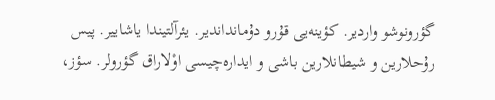گؤرونوشو واردیر. کؤينه‌يی قۇرو دۇمانداندیر. يئرآلتیندا ياشايیر. پیس رۇحلارین و شیطانلارین باشی و ایداره‌چیسی اوْلاراق گؤرولر. سؤز،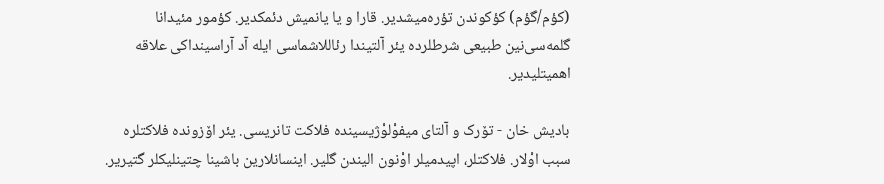(کؤم/گؤم) کؤکوندن تؤره‌میشدیر. قارا و يا يانمیش دئمکدیر. کؤمور مئيدانا گلمه‌سی‌نین طبیعی شرطلرده يئر آلتیندا رئاللاشماسی ایله آد آراسینداکی علاقه‌‌ اهمیتلیدیر.

بادیش خان - تۆرک و آلتای میفوْلوْژیسینده فلاکت تانریسی. يئر اۆزونده فلاکتلره سبب اوْلار. فلاکتلر، اپیدميلر اوْنون الیندن گلیر. اینسانلارین باشینا چتینلیکلر گتیریر.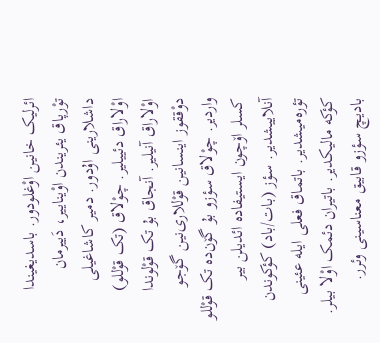ائرلیک خانین اوْغلودور. باسدیغیندا توْرپاق يئریندن اوْينايیر، دَ‌يیرمان داشلارینی اۇدور. دمیر کاشاغیلی اوْلاراق دئيیلیر. چوْلاق (تک قوْللو) اوْلاراق آنیلیر. آنجاق بۇ تک قوْلوندا دوْققوز اینسانین قوْللاری‌نین گۆجو واردیر. چوْلاق سؤزو بۇ گۆن‌ده تک قوْللو کسلر اۆچون ایستیفاده ائدیلن بیر آنلايیشدیر. سؤز (بات/باد) کؤکوندن تؤره‌میشدیر. باتماق فعلی ایله عئینی کؤکه مالیکدیر. باتیران دئمک اوْلا بیلر. بادیچ سؤزو قابیق معناسینی وئرر.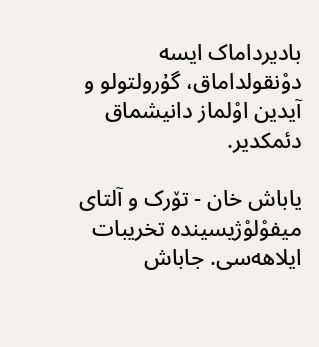بادیرداماک ایسه دوْنقولداماق، گۇرولتولو و آيدین اوْلماز دانیشماق دئمکدیر.

ياباش خان - تۆرک و آلتای میفوْلوْژیسینده تخریبات ایلاهه‌سی. جاباش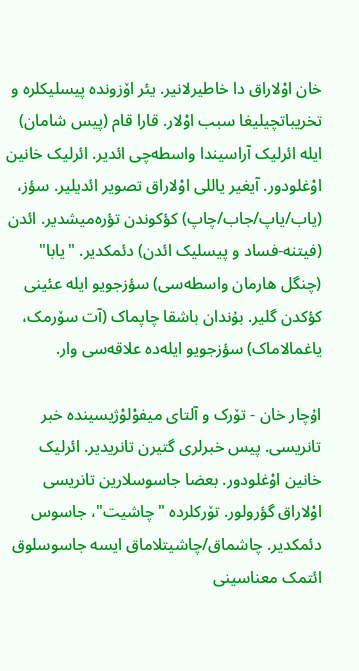خان اوْلاراق دا خاطیرلانیر. يئر اۆزونده پیسلیکلره و تخریباتچیلیغا سبب اوْلار. قارا قام (پیس شامان) ایله ائرلیک آراسیندا واسطه‌‌چی ائدیر. ائرلیک خانین اوْغلودور. آيغیر ياللی اوْلاراق تصویر ائدیلیر. سؤز، (ياب/ياپ/جاب/چاپ) کؤکوندن تؤره‌میشدیر. ائدن (فیتنه-فساد و پیسلیک ائدن) دئمکدیر. "يابا" (چنگل هارمان واسطه‌‌سی) سؤزجويو ایله عئینی کؤکدن گلیر. بۇندان باشقا چاپماک (آت سۆرمک، ياغمالاماک) سؤزجويو ایله‌ده علاقه‌‌سی وار.

اۇچار خان - تۆرک و آلتای میفوْلوْژیسینده خبر تانریسی. پیس خبرلری گتیرن تانریدیر. ائرلیک خانین اوْغلودور. بعضا جاسوسلارین تانریسی اوْلاراق گؤرولور. تۆرکلرده "چاشیت"، جاسوس دئمکدیر. چاشماق/چاشیتلاماق ایسه جاسوسلوق ائتمک معناسینی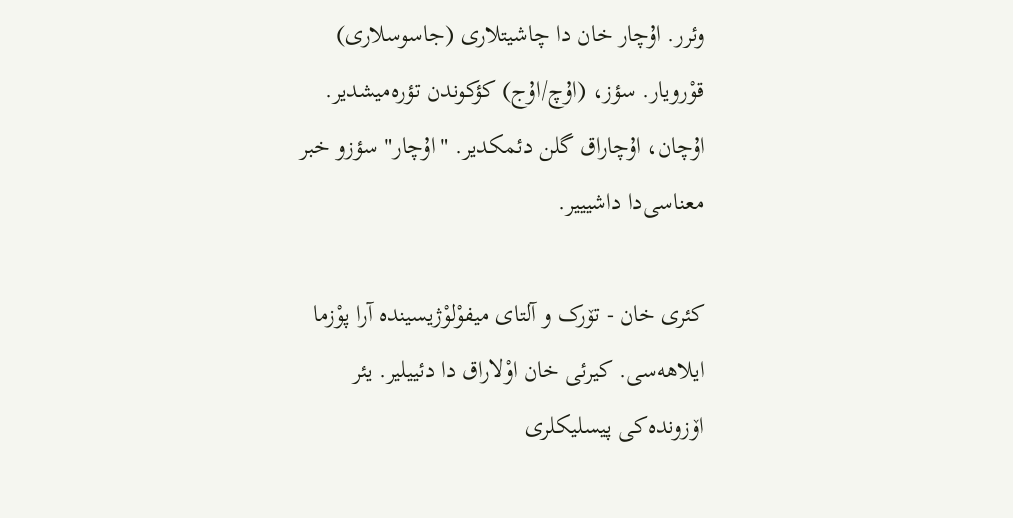وئرر. اۇچار خان دا چاشیتلاری (جاسوسلاری) قوْرويار. سؤز، (اۇچ/اۇج) کؤکوندن تؤره‌میشدیر. اۇچان، اۇچاراق گلن دئمکدیر. "اۇچار" سؤزو خبر معناسی‌دا داشیيیر.

کئری خان - تۆرک و آلتای میفوْلوْژیسینده آرا پوْزما ایلاهه‌سی. کیرئی خان اوْلاراق دا دئيیلیر. يئر اۆزونده‌کی پیسلیکلری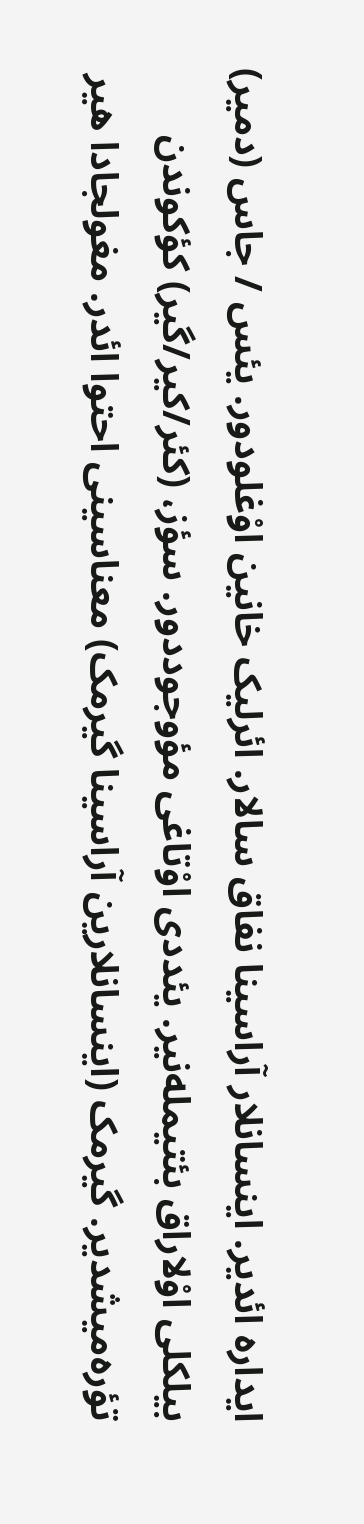ایداره ائدیر. اینسانلار آراسینا نفاق سالار. ائرلیک خانین اوْغلودور. يئس / جاس (دمیر) بیلکلی اوْلاراق بئتیمله‌نیر. يئددی اوْتاغی مؤوجوددور. سؤز، (کئر/کیر/گیر) کؤکوندن تؤره‌میشدیر. گیرمک (اینسانلارین آراسینا گیرمک) معناسینی احتوا ائدر. مغولجادا هیر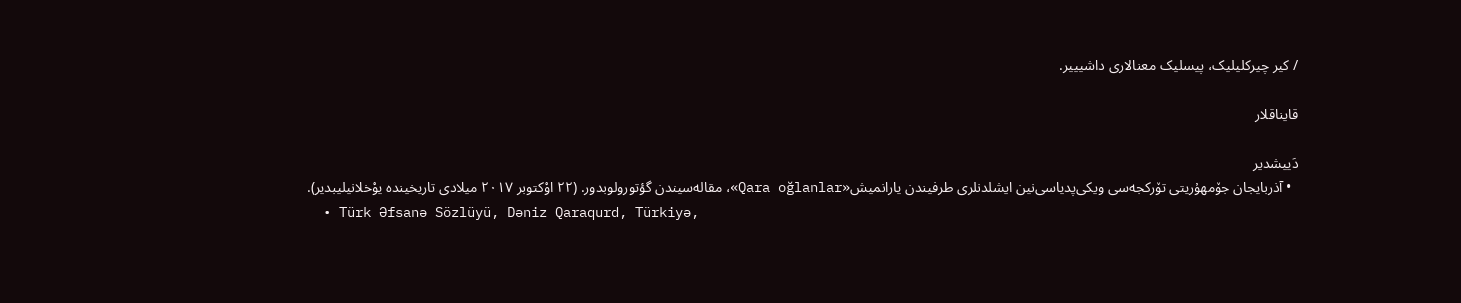/ کیر چیرکلیلیک، پیسلیک معنالاری داشیيیر.

قایناقلار

دَییشدیر
  • آذربایجان جۆمهۇریتی تۆرکجه‌سی ویکی‌پدیاسی‌نین ایشلدنلری طرفیندن یارانمیش«Qara oğlanlar»، مقاله‌سیندن گؤتورولوبدور. (۲۲ اوْکتوبر ۲۰۱۷ میلادی تاریخینده یوْخلانیلیبدیر).
  • Türk Əfsanə Sözlüyü, Dəniz Qaraqurd, Türkiyə,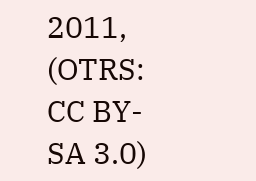2011, (OTRS: CC BY-SA 3.0)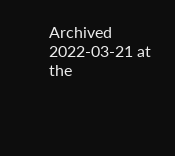Archived 2022-03-21 at the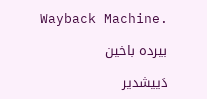Wayback Machine.

بیرده باخین

دَییشدیر